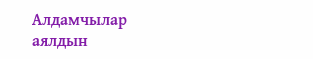Алдамчылар аялдын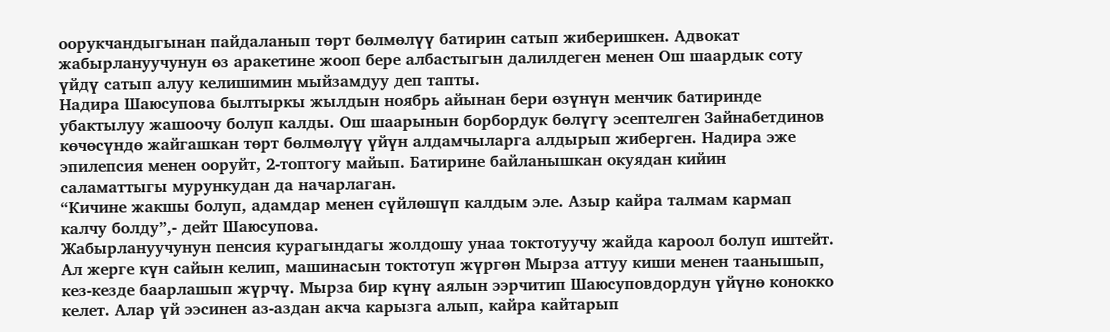оорукчандыгынан пайдаланып төрт бөлмөлүү батирин сатып жиберишкен. Адвокат жабырлануучунун өз аракетине жооп бере албастыгын далилдеген менен Ош шаардык соту үйдү сатып алуу келишимин мыйзамдуу деп тапты.
Надира Шаюсупова былтыркы жылдын ноябрь айынан бери өзүнүн менчик батиринде убактылуу жашоочу болуп калды. Ош шаарынын борбордук бөлүгү эсептелген Зайнабетдинов көчөсүндө жайгашкан төрт бөлмөлүү үйүн алдамчыларга алдырып жиберген. Надира эже эпилепсия менен ооруйт, 2-топтогу майып. Батирине байланышкан окуядан кийин саламаттыгы мурункудан да начарлаган.
“Кичине жакшы болуп, адамдар менен сүйлөшүп калдым эле. Азыр кайра талмам кармап калчу болду”,- дейт Шаюсупова.
Жабырлануучунун пенсия курагындагы жолдошу унаа токтотуучу жайда кароол болуп иштейт. Ал жерге күн сайын келип, машинасын токтотуп жүргөн Мырза аттуу киши менен таанышып, кез-кезде баарлашып жүрчү. Мырза бир күнү аялын ээрчитип Шаюсуповдордун үйүнө конокко келет. Алар үй ээсинен аз-аздан акча карызга алып, кайра кайтарып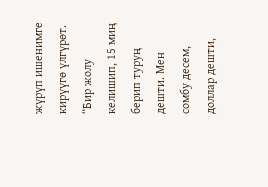жүрүп ишенимге кирүүгө үлгүрөт.
“Бир жолу келишип, 15 миң берип туруң дешти. Мен сомбу десем, доллар дешти,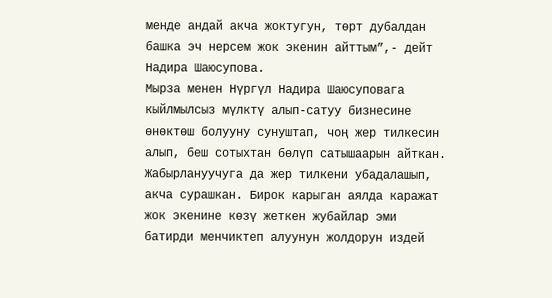менде андай акча жоктугун, төрт дубалдан башка эч нерсем жок экенин айттым”,- дейт Надира Шаюсупова.
Мырза менен Нүргүл Надира Шаюсуповага кыйлмылсыз мүлктү алып-сатуу бизнесине өнөктөш болууну сунуштап, чоң жер тилкесин алып, беш сотыхтан бөлүп сатышаарын айткан. Жабырлануучуга да жер тилкени убадалашып, акча сурашкан. Бирок карыган аялда каражат жок экенине көзү жеткен жубайлар эми батирди менчиктеп алуунун жолдорун издей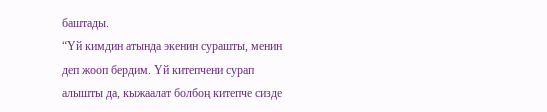баштады.
“Үй кимдин атында экенин сурашты, менин деп жооп бердим. Үй китепчени сурап алышты да, кыжаалат болбоң китепче сизде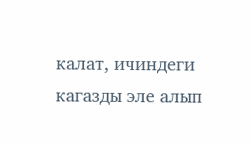калат, ичиндеги кагазды эле алып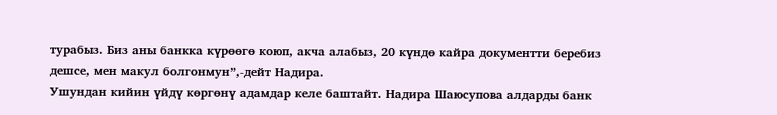турабыз. Биз аны банкка күрөөгө коюп, акча алабыз, 20 күндө кайра документти беребиз дешсе, мен макул болгонмун”,-дейт Надира.
Ушундан кийин үйдү көргөнү адамдар келе баштайт. Надира Шаюсупова алдарды банк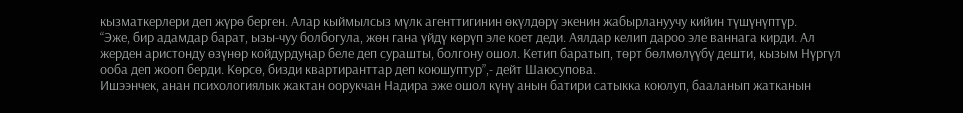кызматкерлери деп жүрө берген. Алар кыймылсыз мүлк агенттигинин өкүлдөрү экенин жабырлануучу кийин түшүнүптүр.
“Эже, бир адамдар барат, ызы-чуу болбогула, жөн гана үйдү көрүп эле коет деди. Аялдар келип дароо эле ваннага кирди. Ал жерден аристонду өзүнөр койдурдуңар беле деп сурашты, болгону ошол. Кетип баратып, төрт бөлмөлүүбү дешти, кызым Нүргүл ооба деп жооп берди. Көрсө, бизди квартиранттар деп коюшуптур”,- дейт Шаюсупова.
Ишээнчек, анан психологиялык жактан оорукчан Надира эже ошол күнү анын батири сатыкка коюлуп, бааланып жатканын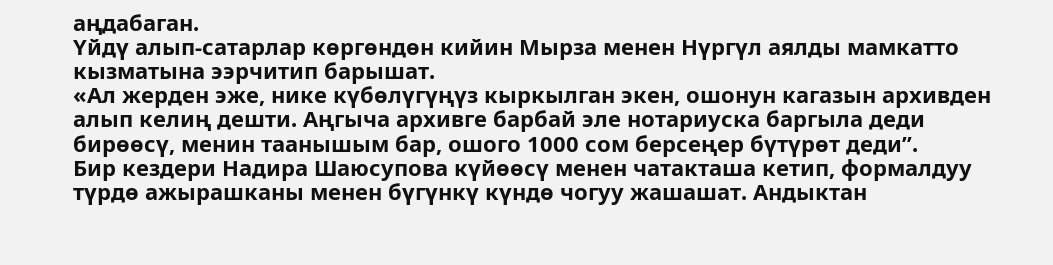аңдабаган.
Үйдү алып-сатарлар көргөндөн кийин Мырза менен Нүргүл аялды мамкатто кызматына ээрчитип барышат.
«Ал жерден эже, нике күбөлүгүңүз кыркылган экен, ошонун кагазын архивден алып келиң дешти. Аңгыча архивге барбай эле нотариуска баргыла деди бирөөсү, менин таанышым бар, ошого 1000 сом берсеңер бүтүрөт деди”.
Бир кездери Надира Шаюсупова күйөөсү менен чатакташа кетип, формалдуу түрдө ажырашканы менен бүгүнкү күндө чогуу жашашат. Андыктан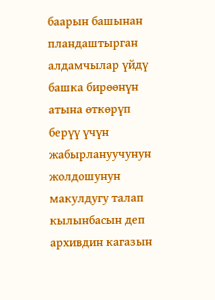баарын башынан пландаштырган алдамчылар үйдү башка бирөөнүн атына өткөрүп берүү үчүн жабырлануучунун жолдошунун макулдугу талап кылынбасын деп архивдин кагазын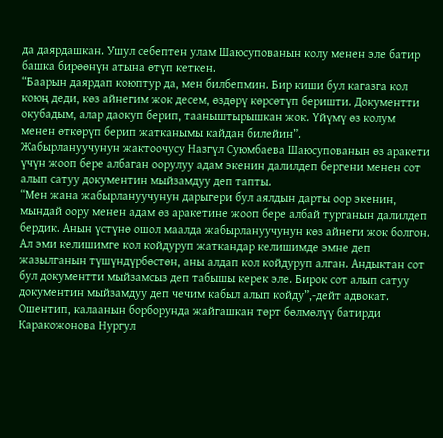да даярдашкан. Ушул себептен улам Шаюсупованын колу менен эле батир башка бирөөнүн атына өтүп кеткен.
“Баарын даярдап коюптур да, мен билбепмин. Бир киши бул кагазга кол коюң деди, көз айнегим жок десем, өздөрү көрсөтүп беришти. Документти окубадым, алар даокуп берип, тааныштырышкан жок. Үйүмү өз колум менен өткөрүп берип жатканымы кайдан билейин”.
Жабырлануучунун жактоочусу Назгүл Суюмбаева Шаюсупованын өз аракети үчүн жооп бере албаган оорулуу адам экенин далилдеп бергени менен сот алып сатуу документин мыйзамдуу деп тапты.
“Мен жана жабырлануучунун дарыгери бул аялдын дарты оор экенин, мындай оору менен адам өз аракетине жооп бере албай турганын далилдеп бердик. Анын үстүнө ошол маалда жабырлануучунун көз айнеги жок болгон. Ал эми келишимге кол койдуруп жаткандар келишимде эмне деп жазылганын түшүндүрбөстөн, аны алдап кол койдуруп алган. Андыктан сот бул документти мыйзамсыз деп табышы керек эле. Бирок сот алып сатуу документин мыйзамдуу деп чечим кабыл алып койду”,-дейт адвокат.
Ошентип, калаанын борборунда жайгашкан төрт бөлмөлүү батирди Каракожонова Нургул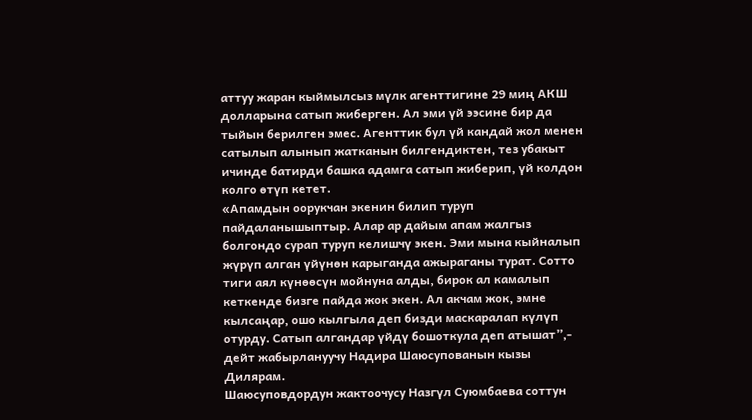аттуу жаран кыймылсыз мүлк агенттигине 29 миң АКШ долларына сатып жиберген. Ал эми үй ээсине бир да тыйын берилген эмес. Агенттик бул үй кандай жол менен сатылып алынып жатканын билгендиктен, тез убакыт ичинде батирди башка адамга сатып жиберип, үй колдон колго өтүп кетет.
«Апамдын оорукчан экенин билип туруп пайдаланышыптыр. Алар ар дайым апам жалгыз болгондо сурап туруп келишчү экен. Эми мына кыйналып жүрүп алган үйүнөн карыганда ажыраганы турат. Сотто тиги аял күнөөсүн мойнуна алды, бирок ал камалып кеткенде бизге пайда жок экен. Ал акчам жок, эмне кылсаңар, ошо кылгыла деп бизди маскаралап күлүп отурду. Сатып алгандар үйдү бошоткула деп атышат”,- дейт жабырлануучу Надира Шаюсупованын кызы Дилярам.
Шаюсуповдордун жактоочусу Назгүл Суюмбаева соттун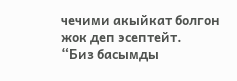чечими акыйкат болгон жок деп эсептейт.
“Биз басымды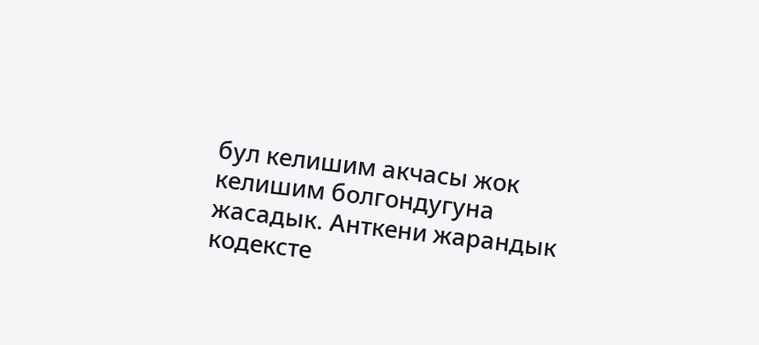бул келишим акчасы жок келишим болгондугуна жасадык. Анткени жарандык кодексте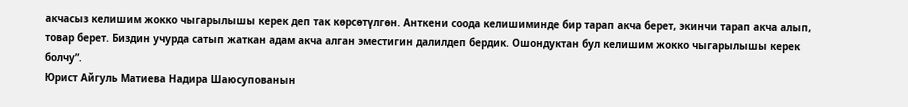акчасыз келишим жокко чыгарылышы керек деп так көрсөтүлгөн. Анткени соода келишиминде бир тарап акча берет, экинчи тарап акча алып, товар берет. Биздин учурда сатып жаткан адам акча алган эместигин далилдеп бердик. Ошондуктан бул келишим жокко чыгарылышы керек болчу”.
Юрист Айгуль Матиева Надира Шаюсупованын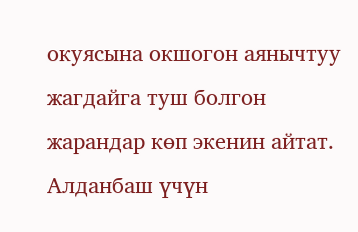окуясына окшогон аянычтуу жагдайга туш болгон жарандар көп экенин айтат. Алданбаш үчүн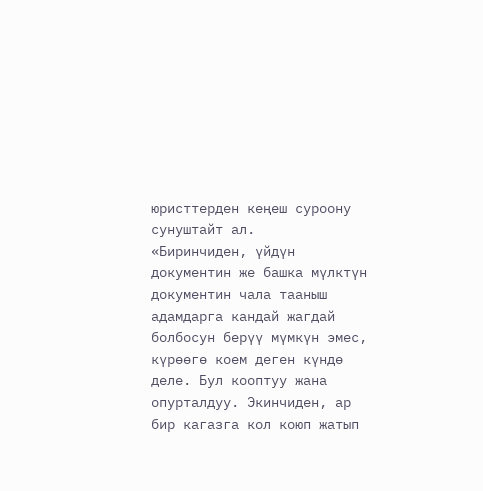юристтерден кеңеш суроону сунуштайт ал.
«Биринчиден, үйдүн документин же башка мүлктүн документин чала тааныш адамдарга кандай жагдай болбосун берүү мүмкүн эмес, күрөөгө коем деген күндө деле. Бул кооптуу жана опурталдуу. Экинчиден, ар бир кагазга кол коюп жатып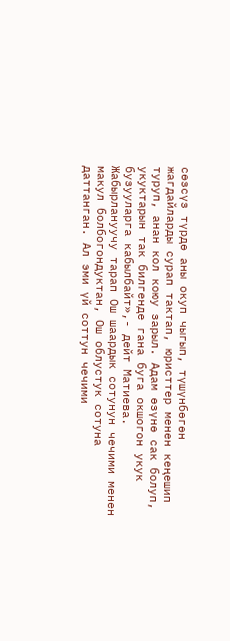сөзсүз түрдө аны окуп чыгып, түшүнбөгөн жагдайларды сурап тактап, юристтер менен кеңешип туруп, анан кол коюу зарыл. Адам өзүнө сак болуп, укуктарын так билгенде гана буга окшогон укук бузууларга кабылбайт»,- дейт Матиева.
Жабырлануучу тарап Ош шаардык сотунун чечими менен макул болбогондуктан, Ош облустук сотуна даттанган. Ал эми үй соттун чечими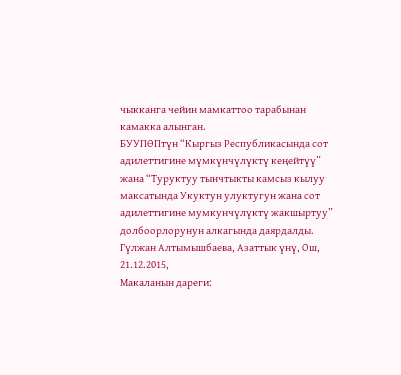чыкканга чейин мамкаттоо тарабынан камакка алынган.
БУУПӨПтүн “Кыргыз Республикасында сот адилеттигине мүмкүнчүлүктү кеңейтүү” жана “Туруктуу тынчтыкты камсыз кылуу максатында Укуктун улуктугун жана сот адилеттигине мумкунчүлүктү жакшыртуу” долбоорлорунун алкагында даярдалды.
Гүлжан Алтымышбаева, Азаттык үнү, Ош, 21.12.2015,
Макаланын дареги: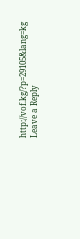http://vof.kg/?p=29105&lang=kg
Leave a Reply